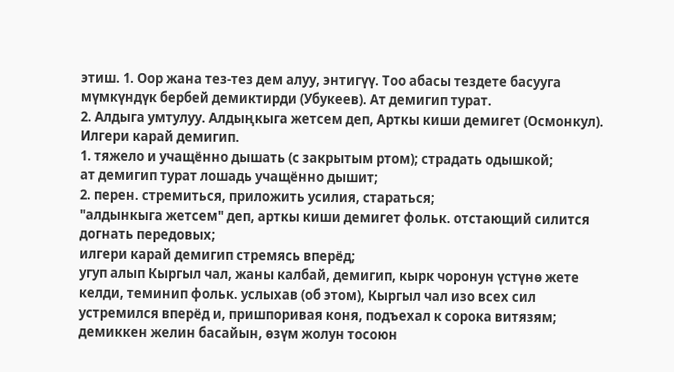этиш. 1. Оор жана тез-тез дем алуу, энтигүү. Тоо абасы тездете басууга мүмкүндүк бербей демиктирди (Убукеев). Ат демигип турат.
2. Алдыга умтулуу. Алдыңкыга жетсем деп, Арткы киши демигет (Осмонкул). Илгери карай демигип.
1. тяжело и учащённо дышать (с закрытым ртом); страдать одышкой;
ат демигип турат лошадь учащённо дышит;
2. перен. стремиться, приложить усилия, стараться;
"алдынкыга жетсем" деп, арткы киши демигет фольк. отстающий силится догнать передовых;
илгери карай демигип стремясь вперёд;
угуп алып Кыргыл чал, жаны калбай, демигип, кырк чоронун үстүнө жете келди, теминип фольк. услыхав (об этом), Кыргыл чал изо всех сил устремился вперёд и, пришпоривая коня, подъехал к сорока витязям;
демиккен желин басайын, өзүм жолун тосоюн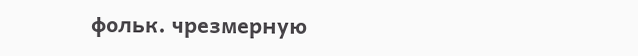фольк. чрезмерную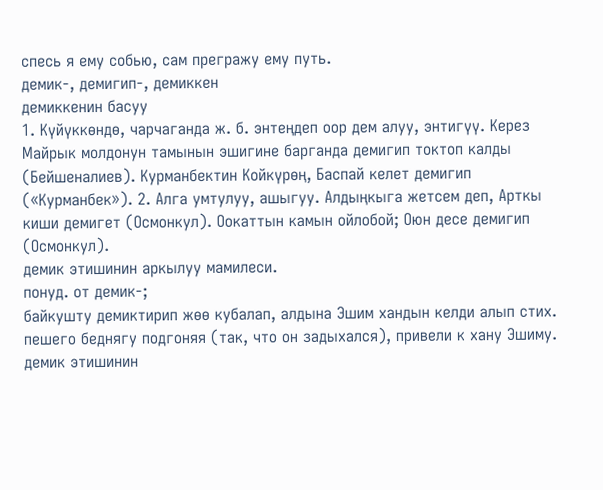спесь я ему собью, сам прегражу ему путь.
демик-, демигип-, демиккен
демиккенин басуу
1. Күйүккөндө, чарчаганда ж. б. энтеңдеп оор дем алуу, энтигүү. Керез Майрык молдонун тамынын эшигине барганда демигип токтоп калды (Бейшеналиев). Курманбектин Койкүрөң, Баспай келет демигип («Курманбек»). 2. Алга умтулуу, ашыгуу. Алдыңкыга жетсем деп, Арткы киши демигет (Осмонкул). Оокаттын камын ойлобой; Оюн десе демигип (Осмонкул).
демик этишинин аркылуу мамилеси.
понуд. от демик-;
байкушту демиктирип жөө кубалап, алдына Эшим хандын келди алып стих. пешего беднягу подгоняя (так, что он задыхался), привели к хану Эшиму.
демик этишинин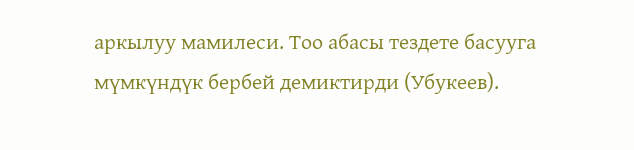аркылуу мамилеси. Тоо абасы тездете басууга мүмкүндүк бербей демиктирди (Убукеев).